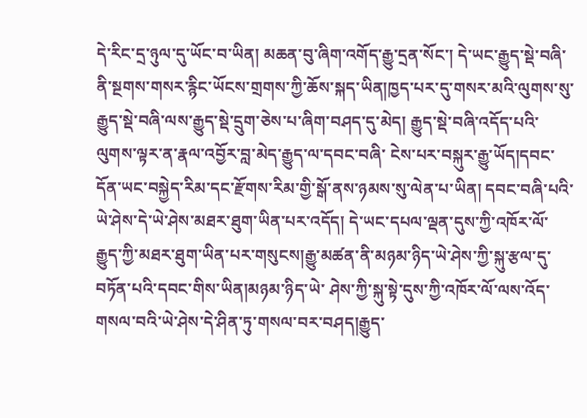དེ་རིང་དྲ་ཉུལ་དུ་ཡོང་བ་ཡིན། མཆན་བུ་ཞིག་འགོད་རྒྱུ་དྲན་སོང་། དེ་ཡང་རྒྱུད་སྡེ་བཞི་ནི་སྔགས་གསར་རྙིང་ཡོངས་གྲགས་ཀྱི་ཆོས་སྐད་ཡིན།ཁྱད་པར་དུ་གསར་མའི་ལུགས་སུ་རྒྱུད་སྡེ་བཞི་ལས་རྒྱུད་སྡེ་དྲུག་ཅེས་པ་ཞིག་བཤད་དུ་མེད། རྒྱུད་སྡེ་བཞི་འདོད་པའི་ལུགས་ལྟར་ན་རྣལ་འབྱོར་བླ་མེད་རྒྱུད་ལ་དབང་བཞི་ ངེས་པར་བསྐུར་རྒྱུ་ཡོད།དབང་དོན་ཡང་བསྐྱེད་རིམ་དང་རྫོགས་རིམ་གྱི་སྒོ་ནས་ཉམས་སུ་ལེན་པ་ཡིན། དབང་བཞི་པའི་ཡེ་ཤེས་དེ་ཡེ་ཤེས་མཐར་ཐུག་ཡིན་པར་འདོད། དེ་ཡང་དཔལ་ལྡན་དུས་ཀྱི་འཁོར་ལོ་རྒྱུད་ཀྱི་མཐར་ཐུག་ཡིན་པར་གསུངས།རྒྱུ་མཚན་ནི་མཉམ་ཉིད་ཡེ་ཤེས་ཀྱི་སྐུ་རྩལ་དུ་བཏོན་པའི་དབང་གིས་ཡིན།མཉམ་ཉིད་ཡེ་ ཤེས་ཀྱི་སྐུ་སྟེ་དུས་ཀྱི་འཁོར་ལོ་ལས་འོད་གསལ་བའི་ཡེ་ཤེས་དེ་ཤིན་ཏུ་གསལ་བར་བཤད།རྒྱུད་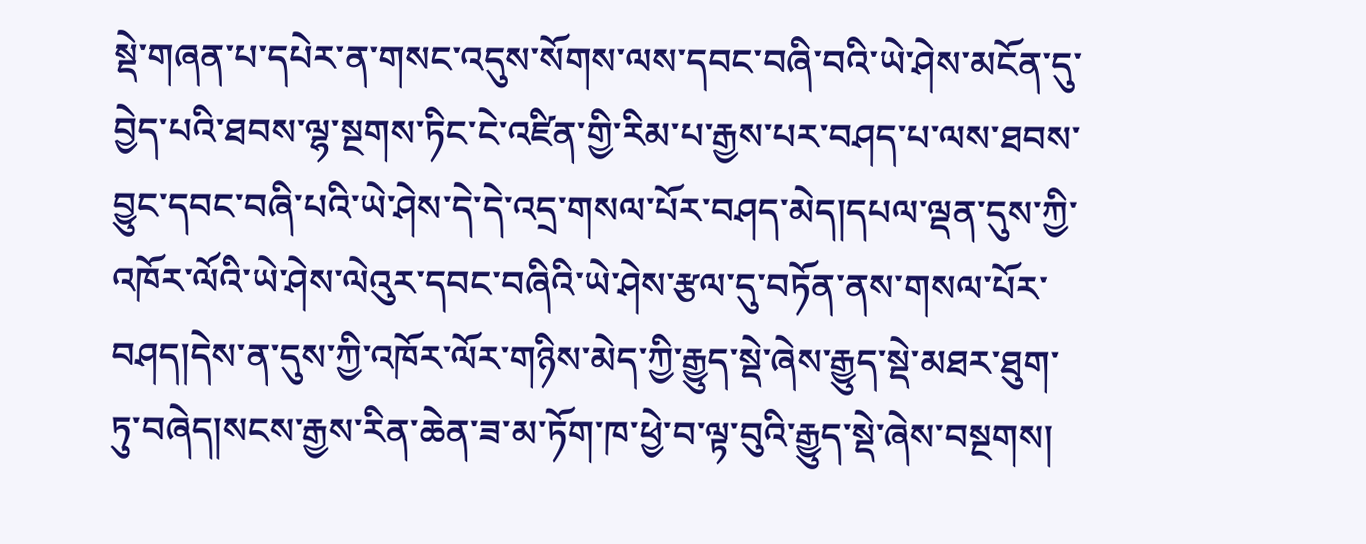སྡེ་གཞན་པ་དཔེར་ན་གསང་འདུས་སོགས་ལས་དབང་བཞི་བའི་ཡེ་ཤེས་མངོན་དུ་བྱེད་པའི་ཐབས་ལྷ་སྔགས་ཏིང་ངེ་འཛིན་གྱི་རིམ་པ་རྒྱས་པར་བཤད་པ་ལས་ཐབས་བྱུང་དབང་བཞི་པའི་ཡེ་ཤེས་དེ་དེ་འདྲ་གསལ་པོར་བཤད་མེད།དཔལ་ལྡན་དུས་ཀྱི་འཁོར་ལོའི་ཡེ་ཤེས་ལེའུར་དབང་བཞིའི་ཡེ་ཤེས་རྩལ་དུ་བཏོན་ནས་གསལ་པོར་བཤད།དེས་ན་དུས་ཀྱི་འཁོར་ལོར་གཉིས་མེད་ཀྱི་རྒྱུད་སྡེ་ཞེས་རྒྱུད་སྡེ་མཐར་ཐུག་ཏུ་བཞེད།སངས་རྒྱས་རིན་ཆེན་ཟ་མ་ཏོག་ཁ་ཕྱེ་བ་ལྟ་བུའི་རྒྱུད་སྡེ་ཞེས་བསྔགས།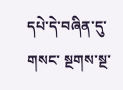དཔེ་དེ་བཞིན་དུ་གསང་ སྔགས་སྔ་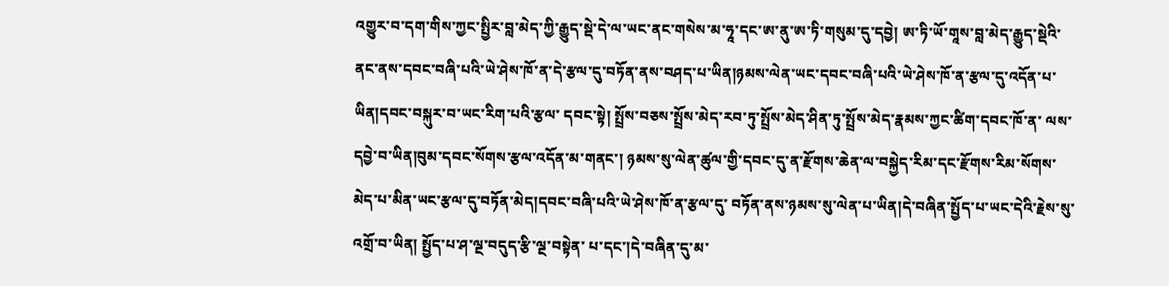འགྱུར་བ་དག་གིས་ཀྱང་སྤྱིར་བླ་མེད་ཀྱི་རྒྱུད་སྡེ་དེ་ལ་ཡང་ནང་གསེས་མ་ཧཱ་དང་ཨ་ནུ་ཨ་ཏི་གསུམ་དུ་དབྱེ། ཨ་ཏི་ཡོ་གཱས་བླ་མེད་རྒྱུད་སྡེའི་ནང་ནས་དབང་བཞི་པའི་ཡེ་ཤེས་ཁོ་ན་དེ་རྩལ་དུ་བཏོན་ནས་བཤད་པ་ཡིན།ཉམས་ལེན་ཡང་དབང་བཞི་པའི་ཡེ་ཤེས་ཁོ་ན་རྩལ་དུ་འདོན་པ་ཡིན།དབང་བསྐུར་བ་ཡང་རིག་པའི་རྩལ་ དབང་སྟེ། སྤྲོས་བཅས་སྤྲོས་མེད་རབ་ཏུ་སྤྲོས་མེད་ཤིན་ཏུ་སྤྲོས་མེད་རྣམས་ཀྱང་ཚིག་དབང་ཁོ་ན་ ལས་དབྱེ་བ་ཡིན།བུམ་དབང་སོགས་རྩལ་འདོན་མ་གནང་། ཉམས་སུ་ལེན་ཚུལ་གྱི་དབང་དུ་ན་རྫོགས་ཆེན་ལ་བསྐྱེད་རིམ་དང་རྫོགས་རིམ་སོགས་མེད་པ་མིན་ཡང་རྩལ་དུ་བཏོན་མེད།དབང་བཞི་པའི་ཡེ་ཤེས་ཁོ་ན་རྩལ་དུ་ བཏོན་ནས་ཉམས་སུ་ལེན་པ་ཡིན།དེ་བཞིན་སྤྱོད་པ་ཡང་དེའི་རྗེས་སུ་འགྲོ་བ་ཡིན། སྤྱོད་པ་ཤ་ལྔ་བདུད་རྩི་ལྔ་བསྟེན་ པ་དང་།དེ་བཞིན་དུ་མ་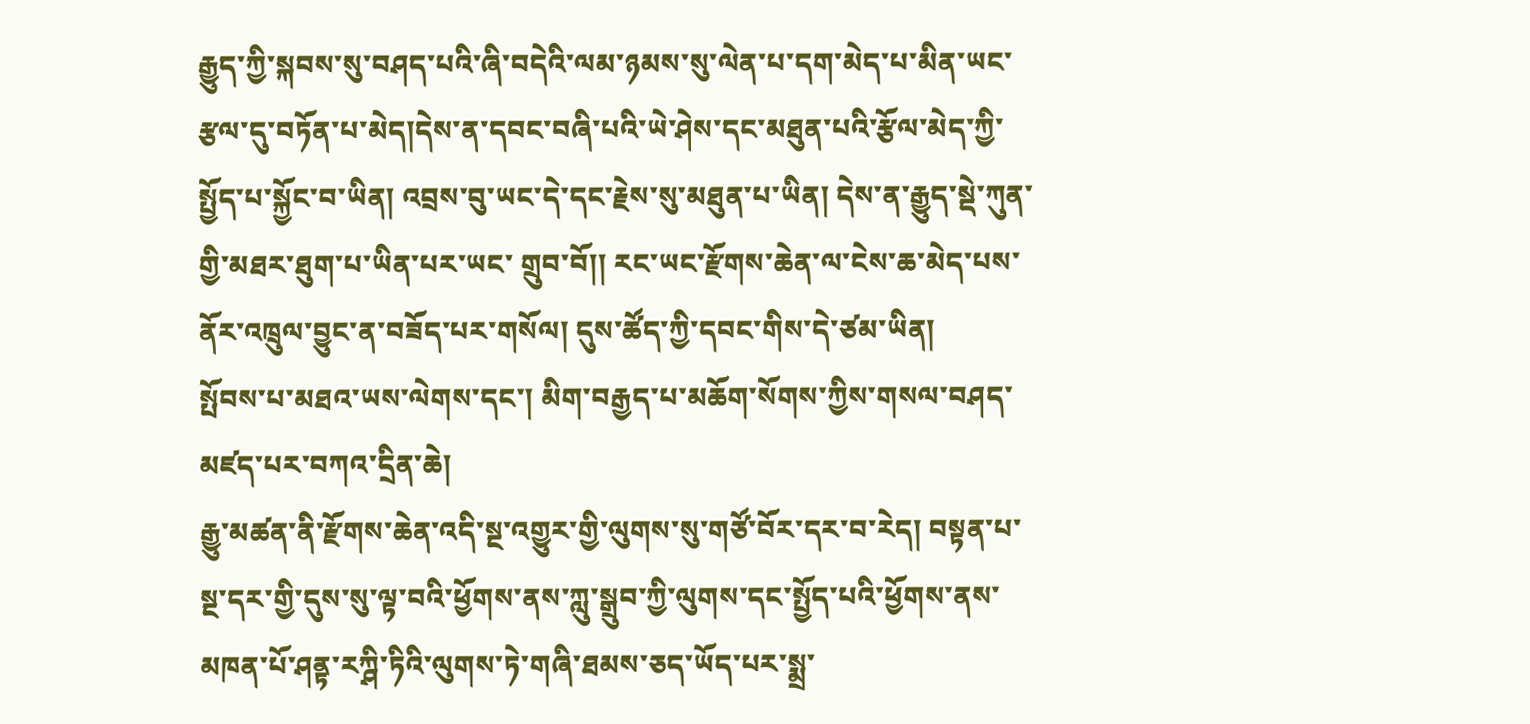རྒྱུད་ཀྱི་སྐབས་སུ་བཤད་པའི་ཞི་བདེའི་ལམ་ཉམས་སུ་ལེན་པ་དག་མེད་པ་མིན་ཡང་རྩལ་དུ་བཏོན་པ་མེད།དེས་ན་དབང་བཞི་པའི་ཡེ་ཤེས་དང་མཐུན་པའི་རྩོལ་མེད་ཀྱི་སྤྱོད་པ་སྐྱོང་བ་ཡིན། འབྲས་བུ་ཡང་དེ་དང་རྗེས་སུ་མཐུན་པ་ཡིན། དེས་ན་རྒྱུད་སྡེ་ཀུན་གྱི་མཐར་ཐུག་པ་ཡིན་པར་ཡང་ གྲུབ་བོ།། རང་ཡང་རྫོགས་ཆེན་ལ་ངེས་ཆ་མེད་པས་ནོར་འཁྲུལ་བྱུང་ན་བཟོད་པར་གསོལ། དུས་ཚོད་ཀྱི་དབང་གིས་དེ་ཙམ་ཡིན།
སྤོབས་པ་མཐའ་ཡས་ལེགས་དང་། མིག་བརྒྱད་པ་མཆོག་སོགས་ཀྱིས་གསལ་བཤད་མཛད་པར་བཀའ་དྲིན་ཆེ།
རྒྱུ་མཚན་ནི་རྫོགས་ཆེན་འདི་སྔ་འགྱུར་གྱི་ལུགས་སུ་གཙོ་བོར་དར་བ་རེད། བསྟན་པ་སྔ་དར་གྱི་དུས་སུ་ལྟ་བའི་ཕྱོགས་ནས་ཀླུ་སྒྲུབ་ཀྱི་ལུགས་དང་སྤྱོད་པའི་ཕྱོགས་ནས་མཁན་པོ་ཤནྟ་རཀྴི་ཏིའི་ལུགས་ཏེ་གཞི་ཐམས་ཅད་ཡོད་པར་སྨྲ་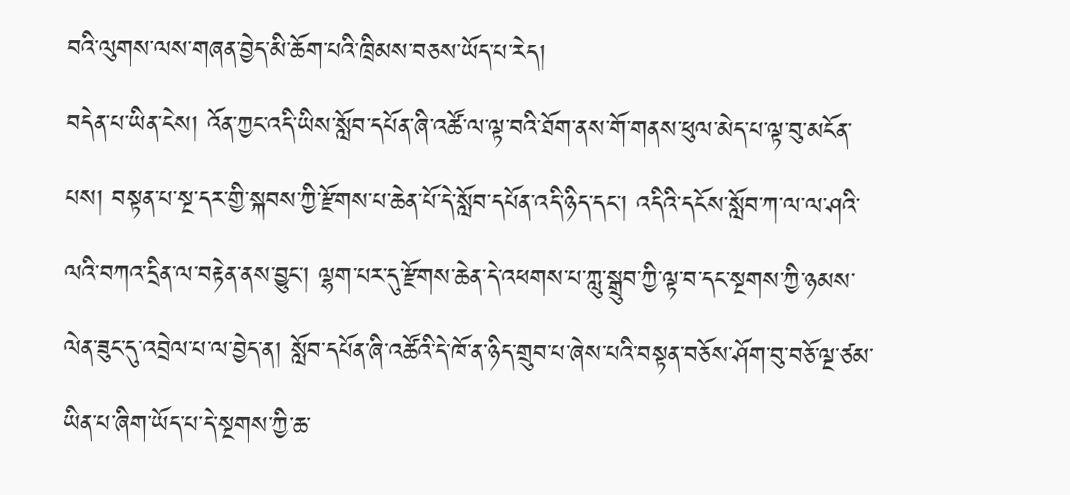བའི་ལུགས་ལས་གཞན་བྱེད་མི་ཆོག་པའི་ཁྲིམས་བཅས་ཡོད་པ་རེད།
བདེན་པ་ཡིན་ངེས། འོན་ཀྱང་འདི་ཡིས་སློབ་དཔོན་ཞི་འཚོ་ལ་ལྟ་བའི་ཐོག་ནས་གོ་གནས་ཕུལ་མེད་པ་ལྟ་བུ་མངོན་པས། བསྟན་པ་སྔ་དར་གྱི་སྐབས་ཀྱི་རྫོགས་པ་ཆེན་པོ་དེ་སློབ་དཔོན་འདི་ཉིད་དང་། འདིའི་དངོས་སློབ་ཀ་ལ་ལ་ཤའི་ལའི་བཀའ་དྲིན་ལ་བརྟེན་ནས་བྱུང་། ལྷག་པར་དུ་རྫོགས་ཆེན་དེ་འཕགས་པ་ཀླུ་སྒྲུབ་ཀྱི་ལྟ་བ་དང་སྔགས་ཀྱི་ཉམས་ལེན་ཟུང་དུ་འབྲེལ་པ་ལ་བྱེད་ན། སློབ་དཔོན་ཞི་འཚོའི་དེ་ཁོ་ན་ཉིད་གྲུབ་པ་ཞེས་པའི་བསྟན་བཅོས་ཤོག་བུ་བཅོ་ལྔ་ཙམ་ཡིན་པ་ཞིག་ཡོད་པ་དེ་སྔགས་ཀྱི་ཆ་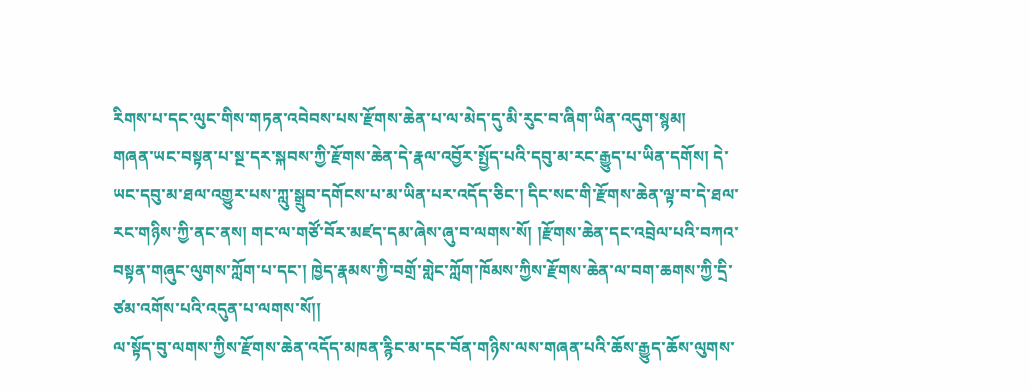རིགས་པ་དང་ལུང་གིས་གཏན་འབེབས་པས་རྫོགས་ཆེན་པ་ལ་མེད་དུ་མི་རུང་བ་ཞིག་ཡིན་འདུག་སྙམ།
གཞན་ཡང་བསྟན་པ་སྔ་དར་སྐབས་ཀྱི་རྫོགས་ཆེན་དེ་རྣལ་འབྱོར་སྤྱོད་པའི་དབུ་མ་རང་རྒྱུད་པ་ཡིན་དགོས། དེ་ཡང་དབུ་མ་ཐལ་འགྱུར་པས་ཀླུ་སྒྲུབ་དགོངས་པ་མ་ཡིན་པར་འདོད་ཅིང་། དིང་སང་གི་རྫོགས་ཆེན་ལྟ་བ་དེ་ཐལ་རང་གཉིས་ཀྱི་ནང་ནས། གང་ལ་གཙོ་བོར་མཛད་དམ་ཞེས་ཞུ་བ་ལགས་སོ། །རྫོགས་ཆེན་དང་འབྲེལ་པའི་བཀའ་བསྟན་གཞུང་ལུགས་ཀློག་པ་དང་། ཁྱེད་རྣམས་ཀྱི་བགྲོ་གླེང་ཀློག་ཁོམས་ཀྱིས་རྫོགས་ཆེན་ལ་བག་ཆགས་ཀྱི་དྲི་ཙམ་འགོས་པའི་འདུན་པ་ལགས་སོ།།
ལ་སྟོད་བུ་ལགས་ཀྱིས་རྫོགས་ཆེན་འདོད་མཁན་རྙིང་མ་དང་བོན་གཉིས་ལས་གཞན་པའི་ཆོས་རྒྱུད་ཆོས་ལུགས་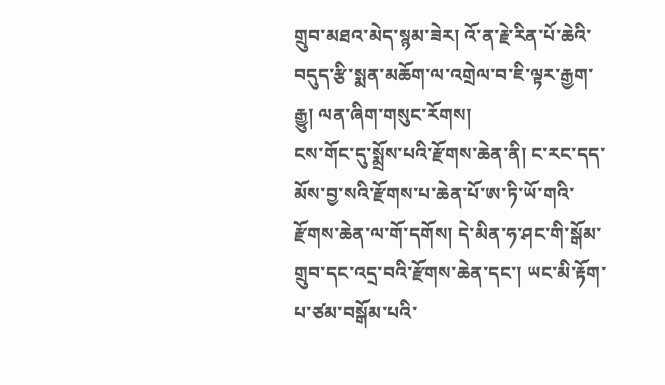གྲུབ་མཐའ་མེད་སྙམ་ཟེར། འོ་ན་རྗེ་རིན་པོ་ཆེའི་བདུད་རྩི་སྨན་མཆོག་ལ་འགྲེལ་བ་ཇི་ལྟར་རྒྱག་རྒྱུ། ལན་ཞིག་གསུང་རོགས།
ངས་གོང་དུ་སྨྲོས་པའི་རྫོགས་ཆེན་ནི། ང་རང་དད་མོས་བྱ་སའི་རྫོགས་པ་ཆེན་པོ་ཨ་ཏི་ཡོ་གའི་རྫོགས་ཆེན་ལ་གོ་དགོས། དེ་མིན་ཧ་ཤང་གི་སྒོམ་གྲུབ་དང་འདྲ་བའི་རྫོགས་ཆེན་དང་། ཡང་མི་རྟོག་པ་ཙམ་བསྒོམ་པའི་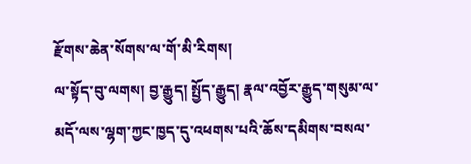རྫོགས་ཆེན་སོགས་ལ་གོ་མི་རིགས།
ལ་སྟོད་བུ་ལགས། བྱ་རྒྱུད། སྤྱོད་རྒྱུད། རྣལ་འབྱོར་རྒྱུད་གསུམ་ལ་མདོ་ལས་ལྷག་ཀྱང་ཁྱད་དུ་འཕགས་པའི་ཆོས་དམིགས་བསལ་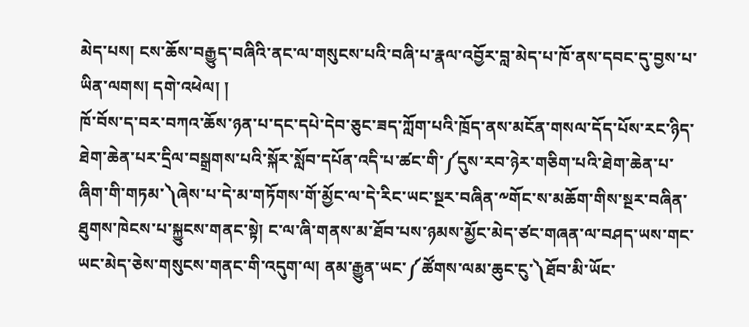མེད་པས། ངས་ཆོས་བརྒྱུད་བཞིའི་ནང་ལ་གསུངས་པའི་བཞི་པ་རྣལ་འབྱོར་བླ་མེད་པ་ཁོ་ནས་དབང་དུ་བྱས་པ་ཡིན་ལགས། དགེ་འཕེལ། །
ཁོ་བོས་ད་བར་བཀའ་ཆོས་ཉན་པ་དང་དཔེ་དེབ་ཅུང་ཟད་ཀློག་པའི་ཁྲོད་ནས་མངོན་གསལ་དོད་པོས་རང་ཉིད་
ཐེག་ཆེན་པར་དྲིལ་བསྒྲགས་པའི་སྐོར་སློབ་དཔོན་འདི་པ་ཚང་གི་༼དུས་རབ་ཉེར་གཅིག་པའི་ཐེག་ཆེན་པ་ཞིག་གི་གཏམ་༽ཞེས་པ་དེ་མ་གཏོགས་གོ་མྱོང་ལ་དེ་རིང་ཡང་སྔར་བཞིན་༸གོང་ས་མཆོག་གིས་སྔར་བཞིན་ཐུགས་ཁེངས་པ་སྐྱུངས་གནང་སྟེ། ང་ལ་ཞི་གནས་མ་ཐོབ་པས་ཉམས་མྱོང་མེད་ཙང་གཞན་ལ་བཤད་ཡས་གང་ཡང་མེད་ཅེས་གསུངས་གནང་གི་འདུག་ལ། ནམ་རྒྱུན་ཡང་༼ཚོགས་ལམ་ཆུང་ངུ་༽ཐོབ་མི་ཡོང་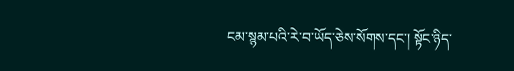ངམ་སྙམ་པའི་རེ་བ་ཡོད་ཅེས་སོགས་དང་། སྟོང་ཉིད་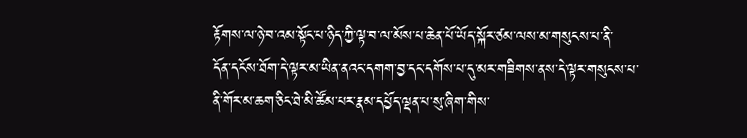རྟོགས་ལ་ཉེ་བ་འམ་སྟོང་པ་ཉིད་ཀྱི་ལྟ་བ་ལ་མོས་པ་ཆེན་པོ་ཡོད་སྐོར་ཙམ་ལས་མ་གསུངས་པ་ནི་
དོན་དངོས་ཐོག་དེ་ལྟར་མ་ཡིན་ནའང་དགག་བྱ་དང་དགོས་པ་དུ་མར་གཟིགས་ནས་དེ་ལྟར་གསུངས་པ་
ནི་གོར་མ་ཆག་ཅིང་ཐེ་མི་ཚོམ་པར་རྣམ་དཔྱོད་ལྡན་པ་སུ་ཞིག་གིས་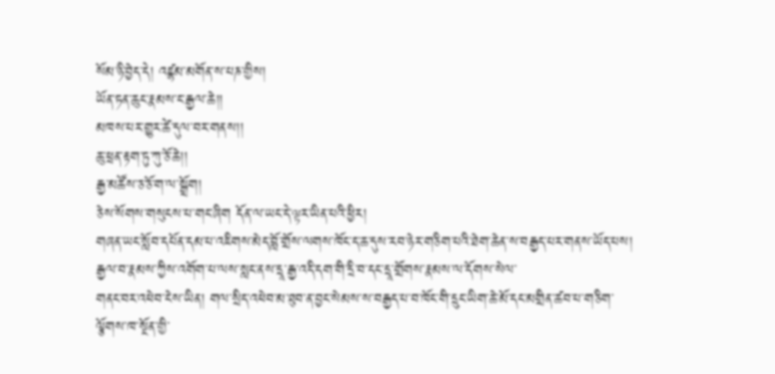སོམ་ཉི་བྱེད་དེ། འཛྷམ་མགོན་ས་པཎ་གྱིས།
ཡོན་ཏན་ཆུང་རྣམས་ང་རྒྱལ་ཆེ།།
མཁས་པར་གྱུར་ཚེ་དུལ་བར་གནས།།
ཆུ་ཕྲན་རྟག་ཏུ་ཀུ་ཅོ་ཆེ།།
རྒྱ་མཚོས་ཅ་ཅོ་ག་ལ་སྒྲོག།
ཅེས་སོགས་གསུངས་པ་གང་ཞིག དོན་ལ་ཡང་དེ་ལྟར་ཡིན་པའི་ཕྱིར།
གཞན་ཡང་སློབ་དཔོན་དམ་པ་འཇིགས་མེད་བློ་གྲོས་ལགས་ཁོང་ད་ཆ་དུས་རབ་ཉེར་གཅིག་པའི་ཐེག་ཆེན་ས་བརྒྱད་པར་གནས་ཡོད་པས། རྒྱལ་བ་རྣམས་ཀྱིས་འགོག་པ་ལས་སླང་ནས་དྲཱ་རྒྱ་འདི་དག་གི་དྲི་བ་དང་དྲཱ་གྲོགས་རྣམས་ལ་དོགས་སེལ་
གནང་བར་འཕེབ་ངེས་ཡིན། གལ་སྲིད་འཕེབ་མ་ཐུབ་ན་བྱང་སེམས་ས་བརྒྱད་པ་བ་ཁོང་གི་དྲུང་ཡིག་ཆེ་མོ་དང་མགྲིན་ཚབ་པ་གཅིག་
ལྕོགས་ཁ་སྔོན་གྱི་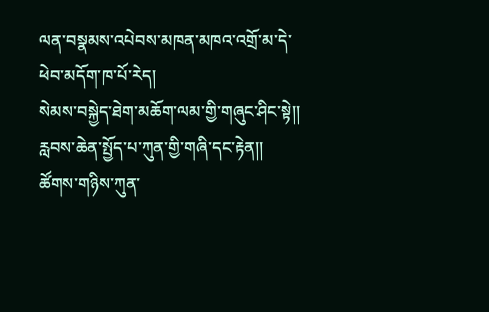ལན་བསྣམས་འཔེབས་མཁན་མཁའ་འགྲོ་མ་དེ་ཕེབ་མདོག་ཁ་པོ་རེད།
སེམས་བསྐྱེད་ཐེག་མཆོག་ལམ་གྱི་གཞུང་ཤིང་སྟེ།།
རླབས་ཆེན་སྤྱོད་པ་ཀུན་གྱི་གཞི་དང་རྟེན།།
ཚོགས་གཉིས་ཀུན་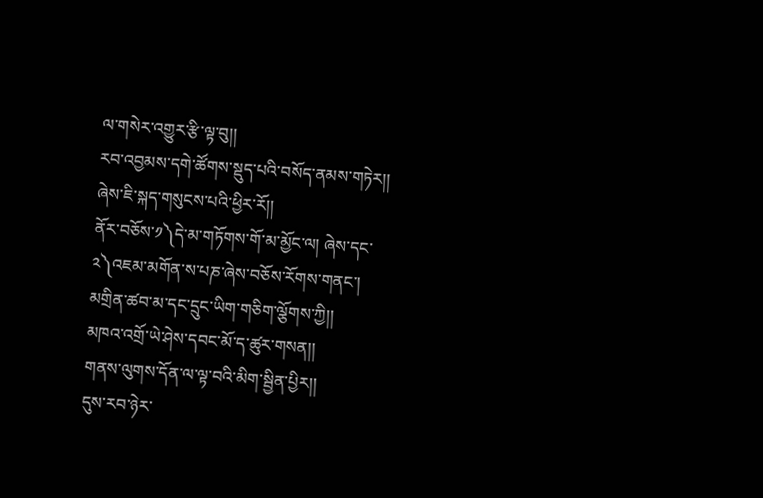ལ་གསེར་འགྱུར་རྩི་ལྟ་བུ།།
རབ་འབྱམས་དགེ་ཚོགས་སྡུད་པའི་བསོད་ནམས་གཏེར།།
ཞེས་ཇི་སྐད་གསུངས་པའི་ཕྱིར་རོ།།
ནོར་བཅོས་༡༽དེ་མ་གཏོགས་གོ་མ་མྱོང་ལ། ཞེས་དང་༢༽འཇམ་མགོན་ས་པཎ་ཞེས་བཅོས་རོགས་གནང་།
མགྲིན་ཚབ་མ་དང་དྲུང་ཡིག་གཅིག་ལྕོགས་ཀྱི།།
མཁའ་འགྲོ་ཡེ་ཤེས་དབང་མོ་ད་ཚུར་གསན།།
གནས་ལུགས་དོན་ལ་ལྟ་བའི་མིག་སྦྱིན་པྱིར།།
དུས་རབ་ཉེར་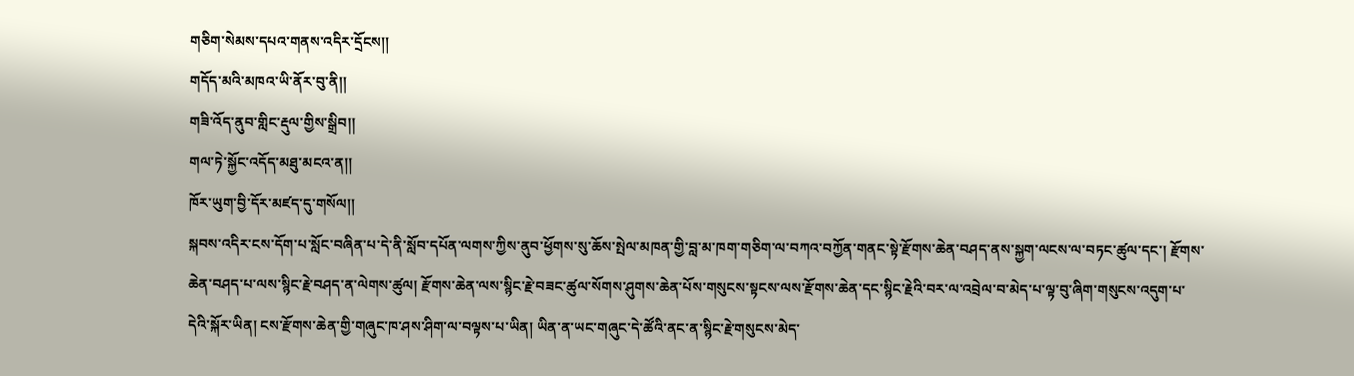གཅིག་སེམས་དཔའ་གནས་འདིར་དྲོངས།།
གདོད་མའི་མཁའ་ཡི་ནོར་བུ་ནི།།
གཟི་འོད་ནུབ་གླིང་རྡུལ་གྱིས་སྒྲིབ།།
གལ་ཏེ་སྐྱོང་འདོད་མཐུ་མངའ་ན།།
ཁོར་ཡུག་བྱི་དོར་མཛད་དུ་གསོལ།།
སྐབས་འདིར་ངས་དོག་པ་སློང་བཞིན་པ་དེ་ནི་སློབ་དཔོན་ལགས་ཀྱིས་ནུབ་ཕྱོགས་སུ་ཆོས་སྤེལ་མཁན་གྱི་བླ་མ་ཁག་གཅིག་ལ་བཀའ་བཀྱོན་གནང་སྟེ་རྫོགས་ཆེན་བཤད་ནས་སྐྱག་ལངས་ལ་བཏང་ཚུལ་དང་། རྫོགས་ཆེན་བཤད་པ་ལས་སྙིང་རྗེ་བཤད་ན་ལེགས་ཚུལ། རྫོགས་ཆེན་ལས་སྙིང་རྗེ་བཟང་ཚུལ་སོགས་ཤུགས་ཆེན་པོས་གསུངས་སྟངས་ལས་རྫོགས་ཆེན་དང་སྙིང་རྗེའི་བར་ལ་འབྲེལ་བ་མེད་པ་ལྟ་བུ་ཞིག་གསུངས་འདུག་པ་དེའི་སྐོར་ཡིན། ངས་རྫོགས་ཆེན་གྱི་གཞུང་ཁ་ཤས་ཤིག་ལ་བལྟས་པ་ཡིན། ཡིན་ན་ཡང་གཞུང་དེ་ཚོའི་ནང་ན་སྙིང་རྗེ་གསུངས་མེད་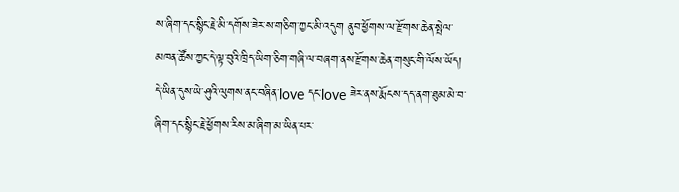ས་ཞིག་དང་སྙིང་རྗེ་མི་དགོས་ཟེར་ས་གཅིག་ཀྱང་མི་འདུག ནུབ་ཕྱོགས་ལ་རྫོགས་ཆེན་སྤེལ་མཁན་ཚོས་ཀྱང་དེ་ལྟ་བུའི་ཁྲིད་ཡིག་ཅིག་གཞི་ལ་བཞག་ནས་རྫོགས་ཆེན་གསུང་གི་ལོས་ཡོད། དེ་ཡིན་དུས་ཡེ་ཤུའི་ལུགས་ནང་བཞིན་love དང་love ཟེར་ནས་རྨོངས་དད་ནག་ཐུམ་མེ་བ་ཞིག་དང་སྙིང་རྗེ་ཕྱོགས་རིས་མ་ཞིག་མ་ཡིན་པར་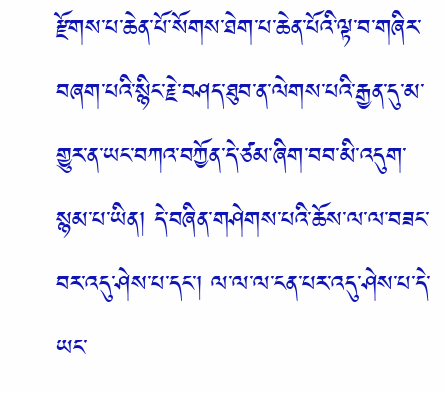རྫོགས་པ་ཆེན་པོ་སོགས་ཐེག་པ་ཆེན་པོའི་ལྟ་བ་གཞིར་བཞག་པའི་སྙིང་རྗེ་བཤད་ཐུབ་ན་ལེགས་པའི་རྒྱན་དུ་མ་གྱུར་ན་ཡང་བཀའ་བཀྱོན་དེ་ཙམ་ཞིག་བབ་མི་འདུག་སྙམ་པ་ཡིན། དེ་བཞིན་གཤེགས་པའི་ཆོས་ལ་ལ་བཟང་བར་འདུ་ཤེས་པ་དང་། ལ་ལ་ལ་ངན་པར་འདུ་ཤེས་པ་དེ་ཡང་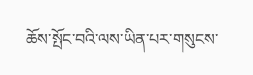ཆོས་སྤོང་བའི་ལས་ཡིན་པར་གསུངས་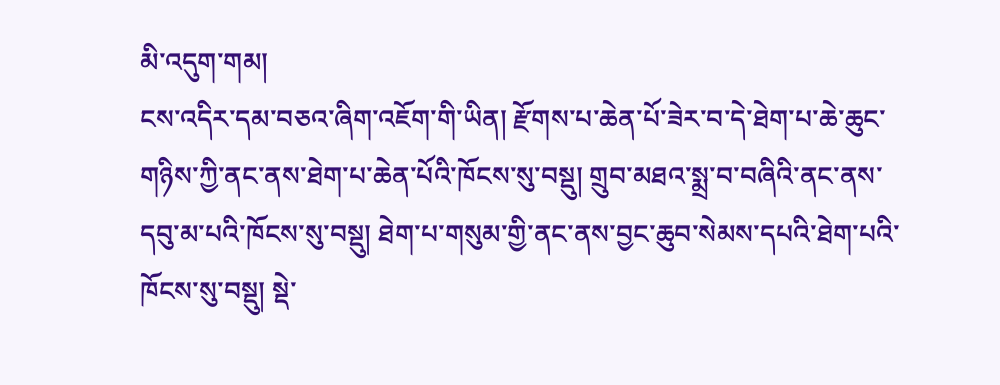མི་འདུག་གམ།
ངས་འདིར་དམ་བཅའ་ཞིག་འཇོག་གི་ཡིན། རྫོགས་པ་ཆེན་པོ་ཟེར་བ་དེ་ཐེག་པ་ཆེ་ཆུང་གཉིས་ཀྱི་ནང་ནས་ཐེག་པ་ཆེན་པོའི་ཁོངས་སུ་བསྡུ། གྲུབ་མཐའ་སྨྲ་བ་བཞིའི་ནང་ནས་དབུ་མ་པའི་ཁོངས་སུ་བསྡུ། ཐེག་པ་གསུམ་གྱི་ནང་ནས་བྱང་ཆུབ་སེམས་དཔའི་ཐེག་པའི་ཁོངས་སུ་བསྡུ། སྡེ་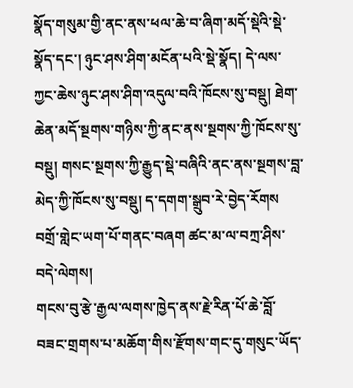སྣོད་གསུམ་གྱི་ནང་ནས་ཕལ་ཆེ་བ་ཞིག་མདོ་སྡེའི་སྡེ་སྣོད་དང་། ཉུང་ཤས་ཤིག་མངོན་པའི་སྡེ་སྣོད། དེ་ལས་ཀྱང་ཆེས་ཉུང་ཤས་ཤིག་འདུལ་བའི་ཁོངས་སུ་བསྡུ། ཐེག་ཆེན་མདོ་སྔགས་གཉིས་ཀྱི་ནང་ནས་སྔགས་ཀྱི་ཁོངས་སུ་བསྡུ། གསང་སྔགས་ཀྱི་རྒྱུད་སྡེ་བཞིའི་ནང་ནས་སྔགས་བླ་མེད་ཀྱི་ཁོངས་སུ་བསྡུ། ད་དགག་སྒྲུབ་རེ་བྱེད་རོགས
བགྲོ་གླེང་ཡག་པོ་གནང་བཞག ཚང་མ་ལ་བཀྲ་ཤིས་བདེ་ལེགས།
གངས་བུ་རྩེ་རྒྱལ་ལགས་ཁྱེད་ནས་རྗེ་རིན་པོ་ཆེ་བློ་བཟང་གྲགས་པ་མཆོག་གིས་རྫོགས་གང་དུ་གསུང་ཡོད་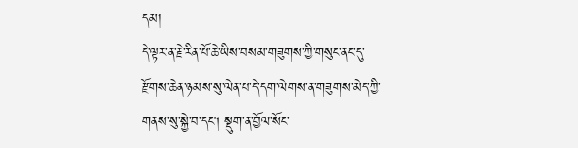དམ།
དེ་ལྟར་ན་རྗེ་རིན་པོ་ཆེ་ཡིས་བསམ་གཟུགས་ཀྱི་གསུང་ནང་དུ་རྫོགས་ཆེན་ཉམས་སུ་ལེན་པ་དེ་དག་ལེགས་ན་གཟུགས་མེད་ཀྱི་གནས་སུ་སྐྱེ་བ་དང། སྡུག་ན་བྱོལ་སོང་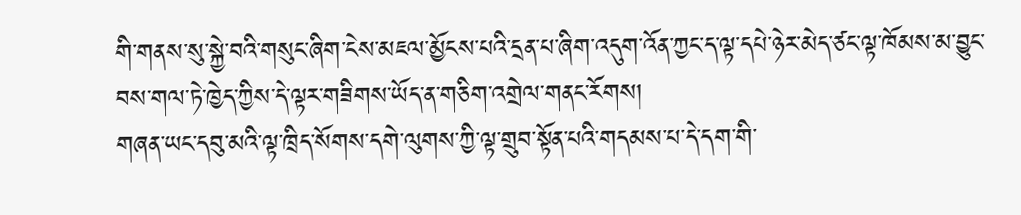གི་གནས་སུ་སྐྱེ་བའི་གསུང་ཞིག་ངེས་མཇལ་མྱོངས་པའི་དྲན་པ་ཞིག་འདུག་འོན་ཀྱང་ད་ལྟ་དཔེ་ཉེར་མེད་ཙང་ལྟ་ཁོམས་མ་བྱུང་བས་གལ་ཏེ་ཁྱེད་ཀྱིས་དེ་ལྟར་གཟིགས་ཡོད་ན་གཅིག་འགྲེལ་གནང་རོགས།
གཞན་ཡང་དབུ་མའི་ལྟ་ཁྲིད་སོགས་དགེ་ལུགས་ཀྱི་ལྟ་གྲུབ་སྟོན་པའི་གདམས་པ་དེ་དག་གི་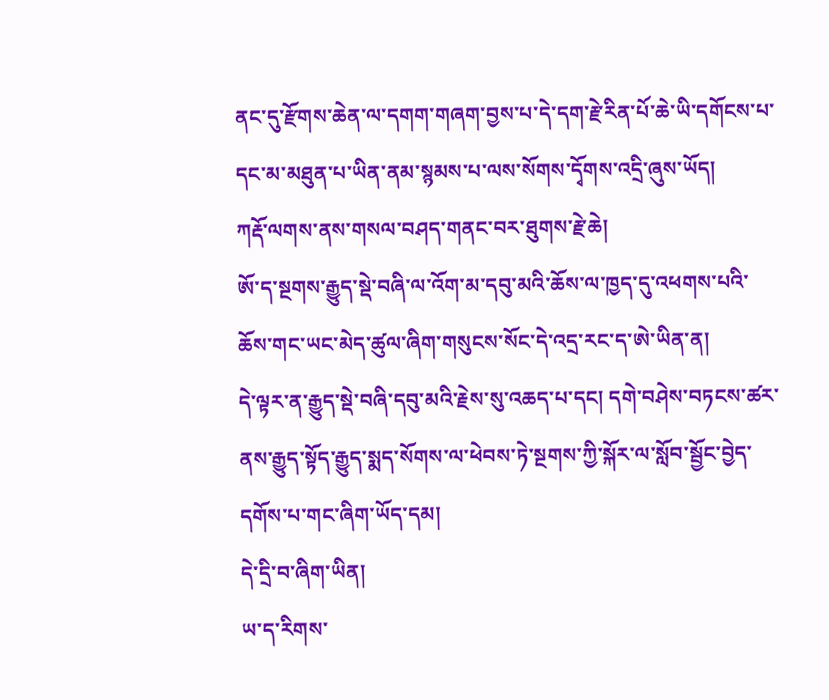ནང་དུ་རྫོགས་ཆེན་ལ་དགག་གཞག་བྱས་པ་དེ་དག་རྗེ་རིན་པོ་ཆེ་ཡི་དགོངས་པ་དང་མ་མཐུན་པ་ཡིན་ནམ་སྙམས་པ་ལས་སོགས་དྭོགས་འདྲི་ཞུས་ཡོད།
ཀརྡོ་ལགས་ནས་གསལ་བཤད་གནང་བར་ཐུགས་རྗེ་ཆེ།
ཨོ་ད་སྔགས་རྒྱུད་སྡེ་བཞི་ལ་འོག་མ་དབུ་མའི་ཆོས་ལ་ཁྱད་དུ་འཕགས་པའི་ཆོས་གང་ཡང་མེད་ཚུལ་ཞིག་གསུངས་སོང་དེ་འདྲ་རང་ད་ཨེ་ཡིན་ན།
དེ་ལྟར་ན་རྒྱུད་སྡེ་བཞི་དབུ་མའི་རྗེས་སུ་འཆད་པ་དང། དགེ་བཤེས་བཏངས་ཚར་ནས་རྒྱུད་སྟོད་རྒྱུད་སྨད་སོགས་ལ་ཕེབས་ཏེ་སྔགས་ཀྱི་སྐོར་ལ་སློབ་སྦྱོང་བྱེད་དགོས་པ་གང་ཞིག་ཡོད་དམ།
དེ་དྲི་བ་ཞིག་ཡིན།
ཡ་ད་རིགས་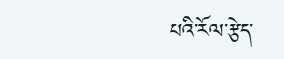པའི་རོལ་རྩེད་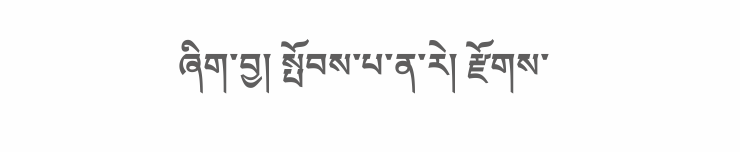ཞིག་བྱ། སྤོབས་པ་ན་རེ། རྫོགས་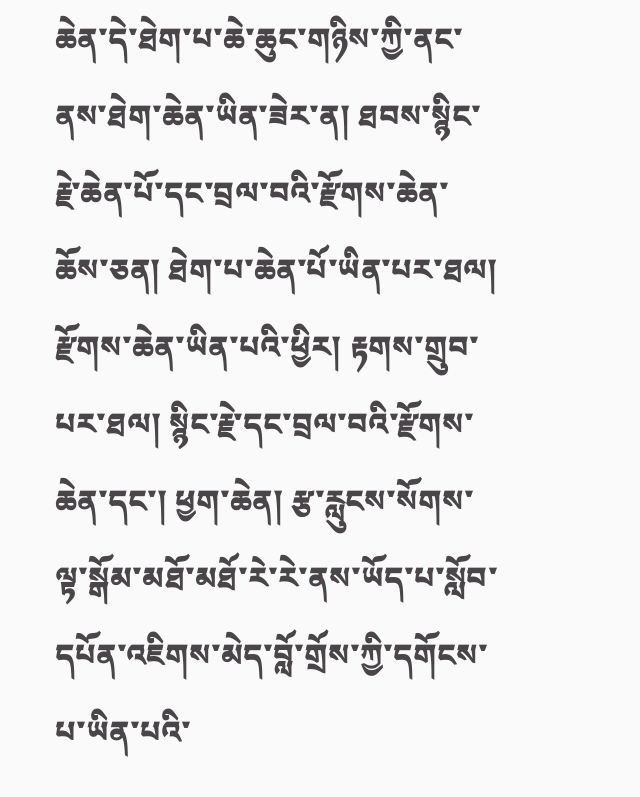ཆེན་དེ་ཐེག་པ་ཆེ་ཆུང་གཉིས་ཀྱི་ནང་ནས་ཐེག་ཆེན་ཡིན་ཟེར་ན། ཐབས་སྙིང་རྗེ་ཆེན་པོ་དང་བྲལ་བའི་རྫོགས་ཆེན་ཆོས་ཅན། ཐེག་པ་ཆེན་པོ་ཡིན་པར་ཐལ། རྫོགས་ཆེན་ཡིན་པའི་ཕྱིར། རྟགས་གྲུབ་པར་ཐལ། སྙིང་རྗེ་དང་བྲལ་བའི་རྫོགས་ཆེན་དང་། ཕྱག་ཆེན། རྩ་རླུངས་སོགས་ལྟ་སྒོམ་མཐོ་མཐོ་རེ་རེ་ནས་ཡོད་པ་སློབ་དཔོན་འཇིགས་མེད་བློ་གྲོས་ཀྱི་དགོངས་པ་ཡིན་པའི་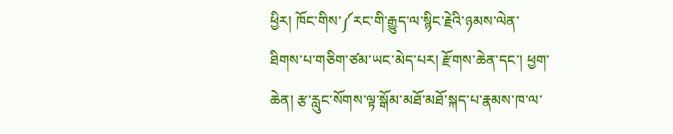ཕྱིར། ཁོང་གིས་༼རང་གི་རྒྱུད་ལ་སྙིང་རྗེའི་ཉམས་ལེན་ཐིགས་པ་གཅིག་ཙམ་ཡང་མེད་པར། རྫོགས་ཆེན་དང་། ཕྱག་ཆེན། རྩ་རླུང་སོགས་ལྟ་སྒོམ་མཐོ་མཐོ་སྐད་པ་རྣམས་ཁ་ལ་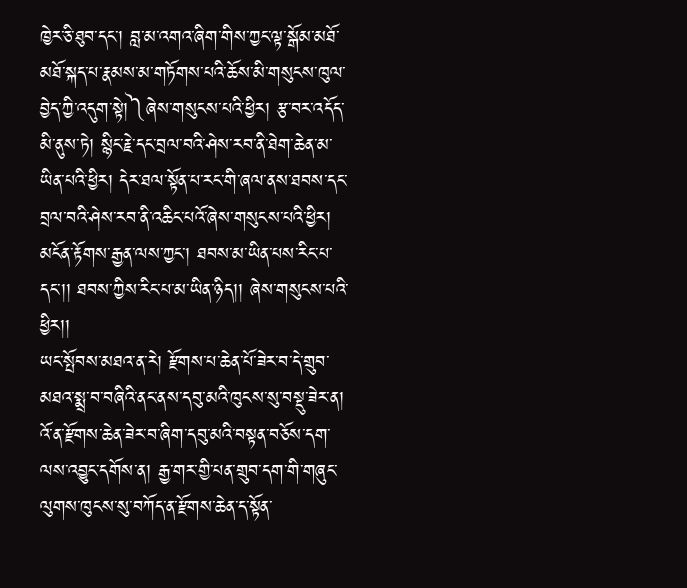ཁྱེར་ཅི་ཐུབ་དང་། བླ་མ་འགའ་ཞིག་གིས་ཀྱང་ལྟ་སྒོམ་མཐོ་མཐོ་སྐད་པ་རྣམས་མ་གཏོགས་པའི་ཆོས་མི་གསུངས་ཁུལ་བྱེད་ཀྱི་འདུག་སྟེ།༽ཞེས་གསུངས་པའི་ཕྱིར། རྩ་བར་འདོད་མི་ནུས་ཏེ། སྙིང་རྗེ་དང་བྲལ་བའི་ཤེས་རབ་ནི་ཐེག་ཆེན་མ་ཡིན་པའི་ཕྱིར། དེར་ཐལ་སྟོན་པ་རང་གི་ཞལ་ནས་ཐབས་དང་བྲལ་བའི་ཤེས་རབ་ནི་འཆིང་པའོ་ཞེས་གསུངས་པའི་ཕྱིར། མངོན་རྟོགས་རྒྱན་ལས་ཀྱང་། ཐབས་མ་ཡིན་པས་རིང་པ་དང་།། ཐབས་ཀྱིས་རིང་པ་མ་ཡིན་ཉིད།། ཞེས་གསུངས་པའི་ཕྱིར།།
ཡང་སྤོབས་མཐའ་ན་རེ། རྫོགས་པ་ཆེན་པོ་ཟེར་བ་དེ་གྲུབ་མཐའ་སྨྲ་བ་བཞིའི་ནང་ནས་དབུ་མའི་ཁུངས་སུ་བསྡུ་ཟེར་ན། འོ་ན་རྫོགས་ཆེན་ཟེར་བ་ཞིག་དབུ་མའི་བསྟན་བཅོས་དག་ལས་འབྱུང་དགོས་ན། རྒྱ་གར་གྱི་པན་གྲུབ་དག་གི་གཞུང་ལུགས་ཁུངས་སུ་བཀོད་ན་རྫོགས་ཆེན་ད་སྟོན་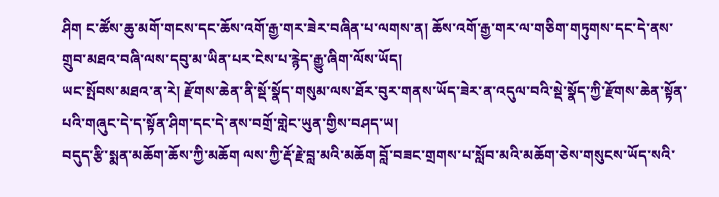ཤིག ང་ཚོས་ཆུ་མགོ་གངས་དང་ཆོས་འགོ་རྒྱ་གར་ཟེར་བཞིན་པ་ལགས་ན། ཆོས་འགོ་རྒྱ་གར་ལ་གཅིག་གཏུགས་དང་དེ་ནས་གྲུབ་མཐའ་བཞི་ལས་དབུ་མ་ཡིན་པར་ངེས་པ་རྙེད་རྒྱུ་ཞིག་ལོས་ཡོད།
ཡང་སྤོབས་མཐའ་ན་རེ། རྫོགས་ཆེན་ནི་སྡོ་སྣོད་གསུམ་ལས་ཐོར་བུར་གནས་ཡོད་ཟེར་ན་འདུལ་བའི་སྡེ་སྣོད་ཀྱི་རྫོགས་ཆེན་སྟོན་པའི་གཞུང་དེ་ད་སྟོན་ཤིག་དང་དེ་ནས་བགྲོ་གླེང་ཡུན་གྱིས་བཤད་ཡ།
བདུད་རྩི་སྨན་མཆོག་ཆོས་ཀྱི་མཆོག ལས་ཀྱི་རྡོ་རྗེ་བླ་མའི་མཆོག བློ་བཟང་གྲགས་པ་སློབ་མའི་མཆོག་ཅེས་གསུངས་ཡོད་སའི་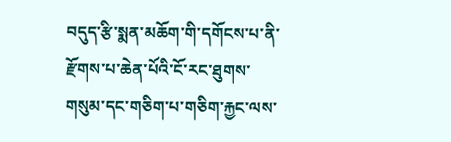བདུད་རྩི་སྨན་མཆོག་གི་དགོངས་པ་ནི་རྫོགས་པ་ཆེན་པོའི་ངོ་རང་ཐུགས་གསུམ་དང་གཅིག་པ་གཅིག་རྐྱང་ལས་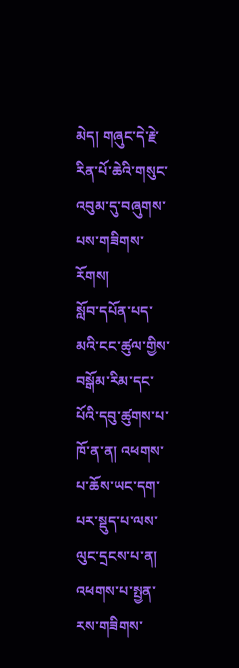མེད། གཞུང་དེ་རྗེ་རིན་པོ་ཆེའི་གསུང་འབུམ་དུ་བཞུགས་པས་གཟིགས་རོགས།
སློབ་དཔོན་པད་མའི་ངང་ཚུལ་གྱིས་བསྒོམ་རིམ་དང་པོའི་དབུ་ཚུགས་པ་ཁོ་ན་ན། འཕགས་པ་ཆོས་ཡང་དག་པར་སྡུད་པ་ལས་ལུང་དྲངས་པ་ན། འཕགས་པ་སྤྱན་རས་གཟིགས་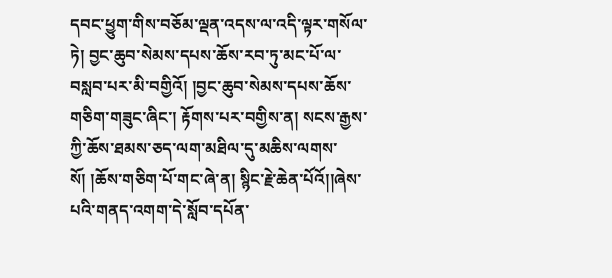དབང་ཕྱུག་གིས་བཅོམ་ལྡན་འདས་ལ་འདི་ལྟར་གསོལ་ཏེ། བྱང་ཆུབ་སེམས་དཔས་ཆོས་རབ་ཏུ་མང་པོ་ལ་བསླབ་པར་མི་བགྱིའོ། །བྱང་ཆུབ་སེམས་དཔས་ཆོས་གཅིག་གཟུང་ཞིང་། རྟོགས་པར་བགྱིས་ན། སངས་རྒྱས་ཀྱི་ཆོས་ཐམས་ཅད་ལག་མཐིལ་དུ་མཆིས་ལགས་སོ། །ཆོས་གཅིག་པོ་གང་ཞེ་ན། སྙིང་རྗེ་ཆེན་པོའོ།།ཞེས་པའི་གནད་འགག་དེ་སློབ་དཔོན་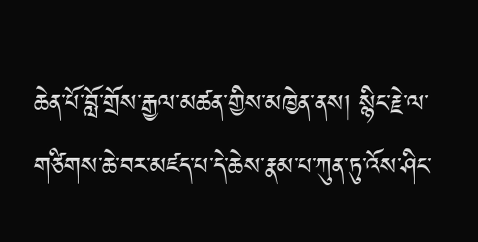ཆེན་པོ་བློ་གྲོས་རྒྱལ་མཚན་གྱིས་མཁྱེན་ནས། སྙིང་རྗེ་ལ་གཙིགས་ཆེ་བར་མཛད་པ་དེ་ཆེས་རྣམ་པ་ཀུན་ཏུ་འོས་ཤིང་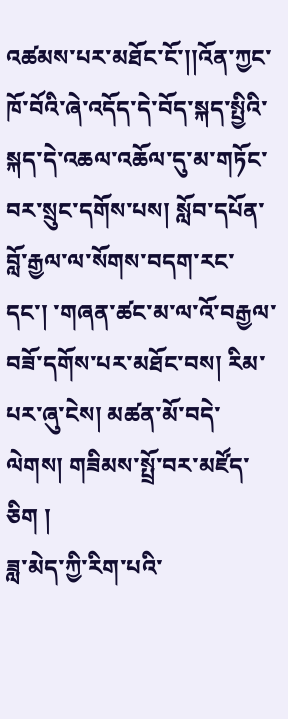འཚམས་པར་མཐོང་ངོ་།།འོན་ཀྱང་ཁོ་བོའི་ཞེ་འདོད་དེ་བོད་སྐད་སྤྱིའི་སྐད་དེ་འཆལ་འཆོལ་དུ་མ་གཏོང་བར་སྲུང་དགོས་པས། སློབ་དཔོན་བློ་རྒྱལ་ལ་སོགས་བདག་རང་དང་། ་གཞན་ཚང་མ་ལ་འོ་བརྒྱལ་བཟོ་དགོས་པར་མཐོང་བས། རིམ་པར་ཞུ་ངེས། མཚན་མོ་བདེ་ལེགས། གཟིམས་སྤྲོ་བར་མཛོད་ཅིག །
ཟླ་མེད་ཀྱི་རིག་པའི་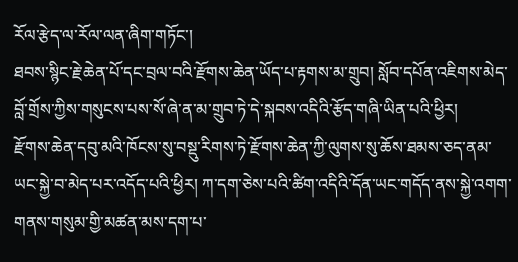རོལ་རྩེད་ལ་རོལ་ལན་ཞིག་གཏོང་།
ཐབས་སྙིང་རྗེ་ཆེན་པོ་དང་བྲལ་བའི་རྫོགས་ཆེན་ཡོད་པ་རྟགས་མ་གྲུབ། སློབ་དཔོན་འཇིགས་མེད་བློ་གྲོས་ཀྱིས་གསུངས་པས་སོ་ཞེ་ན་མ་གྲུབ་ཏེ་དེ་སྐབས་འདིའི་རྩོད་གཞི་ཡིན་པའི་ཕྱིར།
རྫོགས་ཆེན་དབུ་མའི་ཁོངས་སུ་བསྡུ་རིགས་ཏེ་རྫོགས་ཆེན་ཀྱི་ལུགས་སུ་ཆོས་ཐམས་ཅད་ནམ་ཡང་སྐྱེ་བ་མེད་པར་འདོད་པའི་ཕྱིར། ཀ་དག་ཅེས་པའི་ཚིག་འདིའི་དོན་ཡང་གདོད་ནས་སྐྱེ་འགག་གནས་གསུམ་གྱི་མཚན་མས་དག་པ་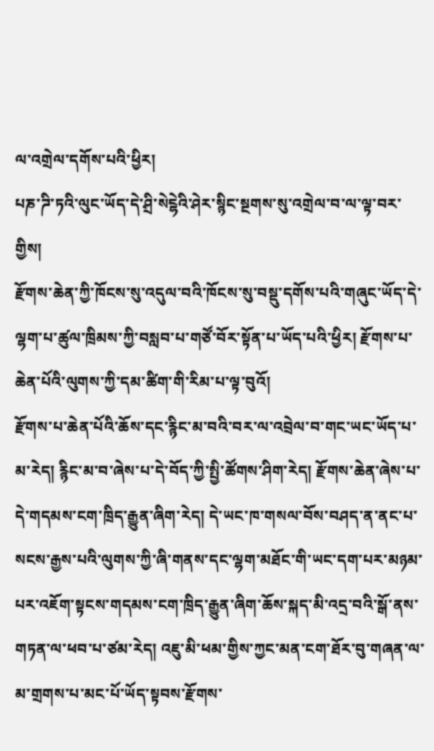ལ་འགྲེལ་དགོས་པའི་ཕྱིར།
པཎ་ཌི་ཏའི་ལུང་ཡོད་དེ་ཤྲི་སེངྷེའི་ཤེར་སྙིང་སྔགས་སུ་འགྲེལ་བ་ལ་ལྟ་བར་གྱིས།
རྫོགས་ཆེན་ཀྱི་ཁོངས་སུ་འདུལ་བའི་ཁོངས་སུ་བསྡུ་དགོས་པའི་གཞུང་ཡོད་དེ་ལྷག་པ་ཚུལ་ཁྲིམས་ཀྱི་བསླབ་པ་གཙོ་བོར་སྟོན་པ་ཡོད་པའི་ཕྱིར། རྫོགས་པ་ཆེན་པོའི་ལུགས་ཀྱི་དམ་ཚིག་གི་རིམ་པ་ལྟ་བུའོ།
རྫོགས་པ་ཆེན་པོའི་ཆོས་དང་རྙིང་མ་བའི་བར་ལ་འབྲེལ་བ་གང་ཡང་ཡོད་པ་མ་རེད། རྙིང་མ་བ་ཞེས་པ་དེ་བོད་ཀྱི་སྤྱི་ཚོགས་ཤིག་རེད། རྫོགས་ཆེན་ཞེས་པ་དེ་གདམས་ངག་ཁྲིད་རྒྱུན་ཞིག་རེད། དེ་ཡང་ཁ་གསལ་བོས་བཤད་ན་ནང་པ་སངས་རྒྱས་པའི་ལུགས་ཀྱི་ཞི་གནས་དང་ལྷག་མཐོང་གི་ཡང་དག་པར་མཉམ་པར་འཇོག་སྟངས་གདམས་ངག་ཁྲིད་རྒྱུན་ཞིག་ཆོས་སྐད་མི་འདྲ་བའི་སྒོ་ནས་གཏན་ལ་ཕབ་པ་ཙམ་རེད། འཇུ་མི་ཕམ་གྱིས་ཀྱང་མན་ངག་ཐོར་བུ་གཞན་ལ་མ་གྲགས་པ་མང་པོ་ཡོད་སྟབས་རྫོགས་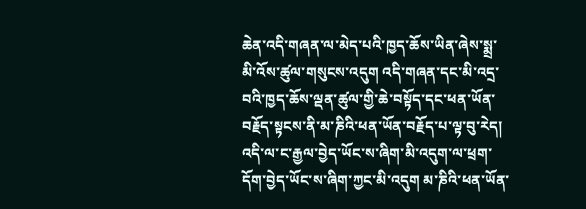ཆེན་འདི་གཞན་ལ་མེད་པའི་ཁྱད་ཆོས་ཡིན་ཞེས་སྨྲ་མི་འོས་ཚུལ་གསུངས་འདུག འདི་གཞན་དང་མི་འདྲ་བའི་ཁྱད་ཆོས་ལྡན་ཚུལ་གྱི་ཆེ་བསྟོད་དང་ཕན་ཡོན་བརྗོད་སྟངས་ནི་མ་ཎིའི་ཕན་ཡོན་བརྗོད་པ་ལྟ་བུ་རེད། འདི་ལ་ང་རྒྱལ་བྱེད་ཡོང་ས་ཞིག་མི་འདུག་ལ་ཕྲག་དོག་བྱེད་ཡོང་ས་ཞིག་ཀྱང་མི་འདུག མ་ཎིའི་ཕན་ཡོན་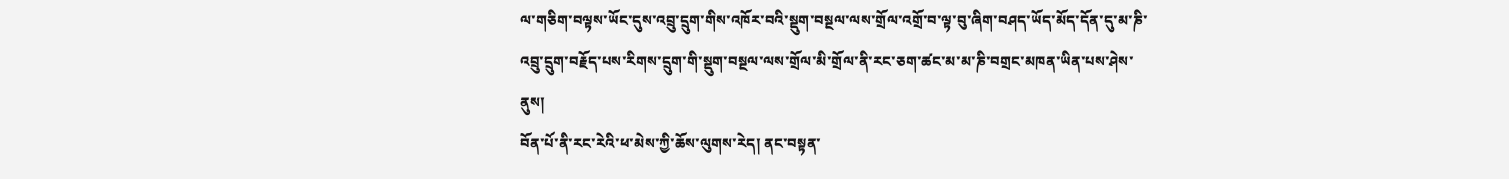ལ་གཅིག་བལྟས་ཡོང་དུས་འབྲུ་དྲུག་གིས་འཁོར་བའི་སྡུག་བསྔལ་ལས་གྲོལ་འགྲོ་བ་ལྟ་བུ་ཞིག་བཤད་ཡོད་མོད་དོན་དུ་མ་ཎི་འབྲུ་དྲུག་བརྗོད་པས་རིགས་དྲུག་གི་སྡུག་བསྔལ་ལས་གྲོལ་མི་གྲོལ་ནི་རང་ཅག་ཚང་མ་མ་ཎི་བགྲང་མཁན་ཡིན་པས་ཤེས་ནུས།
བོན་པོ་ནི་རང་རེའི་ཕ་མེས་ཀྱི་ཆོས་ལུགས་རེད། ནང་བསྟན་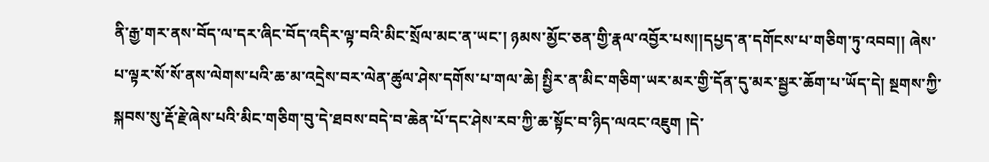ནི་རྒྱ་གར་ནས་བོད་ལ་དར་ཞིང་བོད་འདིར་ལྟ་བའི་མིང་སྲོལ་མང་ན་ཡང་། ཉམས་མྱོང་ཅན་གྱི་རྣལ་འབྱོར་པས།།དཔྱད་ན་དགོངས་པ་གཅིག་ཏུ་འབབ།། ཞེས་པ་ལྟར་སོ་སོ་ནས་ལེགས་པའི་ཆ་མ་འདྲེས་བར་ལེན་ཚུལ་ཤེས་དགོས་པ་གལ་ཆེ། སྤྱིར་ན་མིང་གཅིག་ཡར་མར་གྱི་དོན་དུ་མར་སྦྱར་ཆོག་པ་ཡོད་དེ། སྔགས་ཀྱི་སྐབས་སུ་རྡོ་རྗེ་ཞེས་པའི་མིང་གཅིག་བུ་དེ་ཐབས་བདེ་བ་ཆེན་པོ་དང་ཤེས་རབ་ཀྱི་ཆ་སྟོང་བ་ཉིད་ལའང་འཇུག །དེ་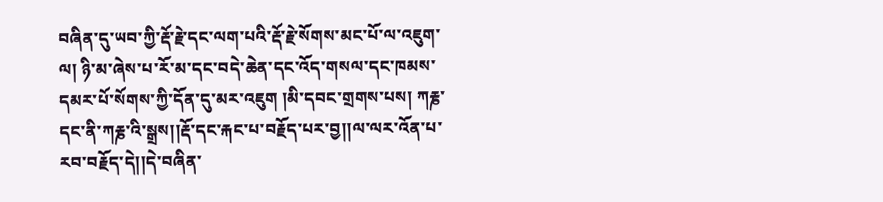བཞིན་དུ་ཡབ་ཀྱི་རྡོ་རྗེ་དང་ལག་པའི་རྡོ་རྗེ་སོགས་མང་པོ་ལ་འཇུག་ལ། ཉི་མ་ཞེས་པ་རོ་མ་དང་བདེ་ཆེན་དང་འོད་གསལ་དང་ཁམས་དམར་པོ་སོགས་ཀྱི་དོན་དུ་མར་འཇུག །མི་དབང་གྲགས་པས། ཀརྞ་དང་ནི་ཀརྞ་འི་སྒྲས།།རྡོ་དང་རྐང་པ་བརྗོད་པར་བྱ།།ལ་ལར་འོན་པ་རབ་བརྗོད་དེ།།དེ་བཞིན་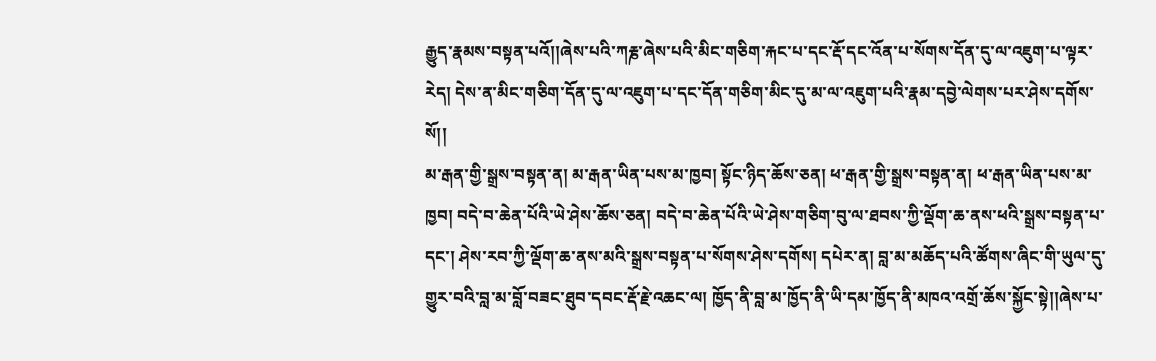རྒྱུད་རྣམས་བསྟན་པའོ།།ཞེས་པའི་ཀརྞ་ཞེས་པའི་མིང་གཅིག་རྐང་པ་དང་རྡོ་དང་འོན་པ་སོགས་དོན་དུ་ལ་འཇུག་པ་ལྟར་རེད། དེས་ན་མིང་གཅིག་དོན་དུ་ལ་འཇུག་པ་དང་དོན་གཅིག་མིང་དུ་མ་ལ་འཇུག་པའི་རྣམ་དབྱེ་ལེགས་པར་ཤེས་དགོས་སོ།།
མ་རྒན་གྱི་སྒྲས་བསྟན་ན། མ་རྒན་ཡིན་པས་མ་ཁྱབ། སྟོང་ཉིད་ཆོས་ཅན། ཕ་རྒན་གྱི་སྒྲས་བསྟན་ན། ཕ་རྒན་ཡིན་པས་མ་ཁྱབ། བདེ་བ་ཆེན་པོའི་ཡེ་ཤེས་ཆོས་ཅན། བདེ་བ་ཆེན་པོའི་ཡེ་ཤེས་གཅིག་བུ་ལ་ཐབས་ཀྱི་ལྡོག་ཆ་ནས་ཕའི་སྒྲས་བསྟན་པ་དང་། ཤེས་རབ་ཀྱི་ལྡོག་ཆ་ནས་མའི་སྒྲས་བསྟན་པ་སོགས་ཤེས་དགོས། དཔེར་ན། བླ་མ་མཆོད་པའི་ཚོགས་ཞིང་གི་ཡུལ་དུ་གྱུར་བའི་བླ་མ་བློ་བཟང་ཐུབ་དབང་རྡོ་རྗེ་འཆང་ལ། ཁྱོད་ནི་བླ་མ་ཁྱོད་ནི་ཡི་དམ་ཁྱོད་ནི་མཁའ་འགྲོ་ཆོས་སྐྱོང་སྟེ།།ཞེས་པ་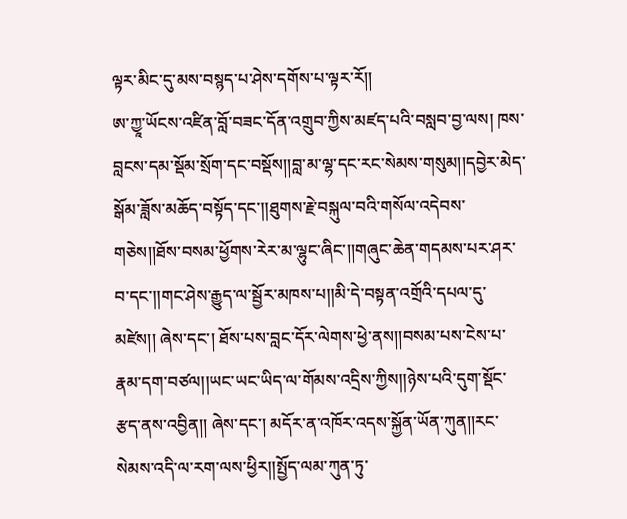ལྟར་མིང་དུ་མས་བསྙད་པ་ཤེས་དགོས་པ་ལྟར་རོ།།
ཨ་ཀྱཱ་ཡོངས་འཛིན་བློ་བཟང་དོན་འགྲུབ་ཀྱིས་མཛད་པའི་བསླབ་བྱ་ལས། ཁས་བླངས་དམ་སྡོམ་སྲོག་དང་བསྡོས།།བླ་མ་ལྷ་དང་རང་སེམས་གསུམ།།དབྱེར་མེད་སྒོམ་ཟློས་མཆོད་བསྟོད་དང་།།ཐུགས་རྗེ་བསྐུལ་བའི་གསོལ་འདེབས་གཅེས།།ཐོས་བསམ་ཕྱོགས་རེར་མ་ལྷུང་ཞིང་།།གཞུང་ཆེན་གདམས་པར་ཤར་བ་དང་།།གང་ཤེས་རྒྱུད་ལ་སྦྱོར་མཁས་པ།།མི་དེ་བསྟན་འགྲོའི་དཔལ་དུ་མཛེས།། ཞེས་དང་། ཐོས་པས་བླང་དོར་ལེགས་ཕྱེ་ནས།།བསམ་པས་ངེས་པ་རྣམ་དག་བཙལ།།ཡང་ཡང་ཡིད་ལ་གོམས་འདྲིས་ཀྱིས།།ཉེས་པའི་དུག་སྡོང་རྩད་ནས་འབྱིན།། ཞེས་དང་། མདོར་ན་འཁོར་འདས་སྐྱོན་ཡོན་ཀུན།།རང་སེམས་འདི་ལ་རག་ལས་ཕྱིར།།སྤྱོད་ལམ་ཀུན་ཏུ་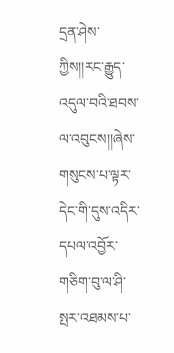དྲན་ཤེས་ཀྱིས།།རང་རྒྱུད་འདུལ་བའི་ཐབས་ལ་འབུངས།།ཞེས་གསུངས་པ་ལྟར་དེང་གི་དུས་འདིར་དཔལ་འབྱོར་གཅིག་བུ་ལ་ཤི་སྤར་འཐམས་པ་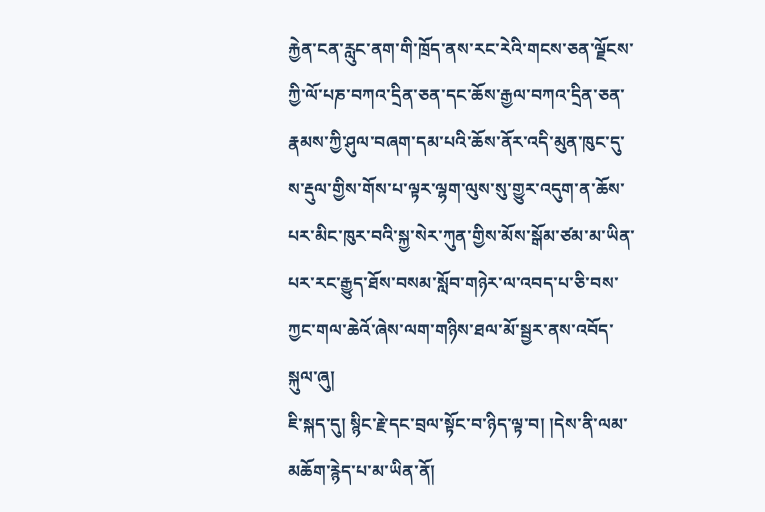རྐྱེན་ངན་རླུང་ནག་གི་ཁྲོད་ནས་རང་རེའི་གངས་ཅན་ལྗོངས་ཀྱི་ལོ་པཎ་བཀའ་དྲིན་ཅན་དང་ཆོས་རྒྱལ་བཀའ་དྲིན་ཅན་རྣམས་ཀྱི་ཤུལ་བཞག་དམ་པའི་ཆོས་ནོར་འདི་མུན་ཁུང་དུ་ས་རྡུལ་གྱིས་གོས་པ་ལྟར་ལྷག་ལུས་སུ་གྱུར་འདུག་ན་ཆོས་པར་མིང་ཁུར་བའི་སྐྱ་སེར་ཀུན་གྱིས་མོས་སྒོམ་ཙམ་མ་ཡིན་པར་རང་རྒྱུད་ཐོས་བསམ་སློབ་གཉེར་ལ་འབད་པ་ཅི་བས་ཀྱང་གལ་ཆེའོ་ཞེས་ལག་གཉིས་ཐལ་མོ་སྦྱར་ནས་འབོད་སྐུལ་ཞུ།
ཇི་སྐད་དུ། སྙིང་རྗེ་དང་བྲལ་སྟོང་བ་ཉིད་ལྟ་བ། །དེས་ནི་ལམ་མཆོག་རྙེད་པ་མ་ཡིན་ནོ།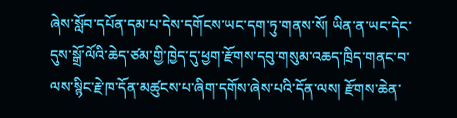ཞེས་སློབ་དཔོན་དམ་པ་དེས་དགོངས་ཡང་དག་ཏུ་གནས་སོ། ཡིན་ན་ཡང་དེང་དུས་སྒྲོ་ལོའི་ཆེད་ཙམ་གྱི་ཁྱེད་དུ་ཕྱག་རྫོགས་དབུ་གསུམ་འཆད་ཁྲིད་གནང་བ་ལས་སྙིང་རྗེ་ཁ་དོན་མཚུངས་པ་ཞིག་དགོས་ཞེས་པའི་དོན་ལས། རྫོགས་ཆེན་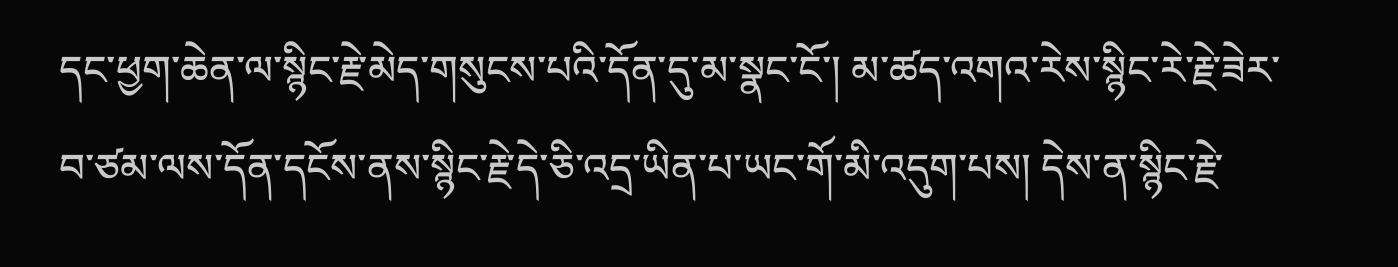དང་ཕྱག་ཆེན་ལ་སྙིང་རྗེ་མེད་གསུངས་པའི་དོན་དུ་མ་སྣང་ངོ་། མ་ཚད་འགའ་རེས་སྙིང་རེ་རྗེ་ཟེར་བ་ཙམ་ལས་དོན་དངོས་ནས་སྙིང་རྗེ་དེ་ཅི་འདྲ་ཡིན་པ་ཡང་གོ་མི་འདུག་པས། དེས་ན་སྙིང་རྗེ་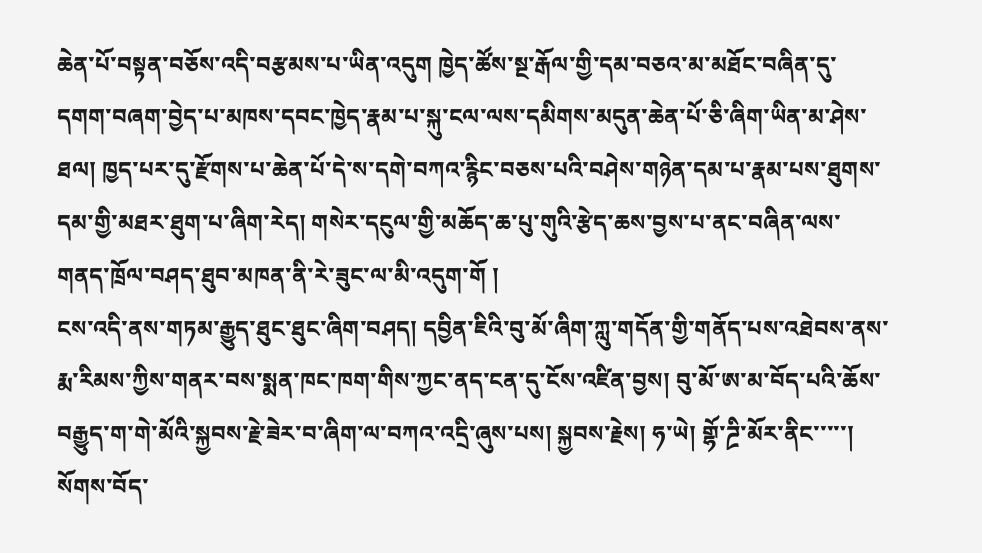ཆེན་པོ་བསྟན་བཅོས་འདི་བརྩམས་པ་ཡིན་འདུག ཁྱེད་ཚོས་སྔ་རྒོལ་གྱི་དམ་བཅའ་མ་མཐོང་བཞིན་དུ་དགག་བཞག་བྱེད་པ་མཁས་དབང་ཁྱེད་རྣམ་པ་སྐུ་ངལ་ལས་དམིགས་མདུན་ཆེན་པོ་ཅི་ཞིག་ཡིན་མ་ཤེས་ཐལ། ཁྱད་པར་དུ་རྫོགས་པ་ཆེན་པོ་དེ་ས་དགེ་བཀའ་རྙིང་བཅས་པའི་བཤེས་གཉེན་དམ་པ་རྣམ་པས་ཐུགས་དམ་གྱི་མཐར་ཐུག་པ་ཞིག་རེད། གསེར་དངུལ་གྱི་མཆོད་ཆ་པུ་གུའི་རྩེད་ཆས་བྱས་པ་ནང་བཞིན་ལས་གནད་ཁྲོལ་བཤད་ཐུབ་མཁན་ནི་རེ་ཟུང་ལ་མི་འདུག་གོ །
ངས་འདི་ནས་གཏམ་རྒྱུད་ཐུང་ཐུང་ཞིག་བཤད། དབྱིན་ཇིའི་བུ་མོ་ཞིག་ཀླུ་གདོན་གྱི་གནོད་པས་འཐེབས་ནས་རྨ་རིམས་ཀྱིས་གནར་བས་སྨན་ཁང་ཁག་གིས་ཀྱང་ནད་ངན་དུ་ངོས་འཛིན་བྱས། བུ་མོ་ཨ་མ་བོད་པའི་ཆོས་བརྒྱུད་ག་གེ་མོའི་སྐྱབས་རྗེ་ཟེར་བ་ཞིག་ལ་བཀའ་འདྲི་ཞུས་པས། སྐྱབས་རྗེས། ཧ་ཡེ། གྷོ་ཌྲི་མོར་ནིང་་་་་། སོགས་བོད་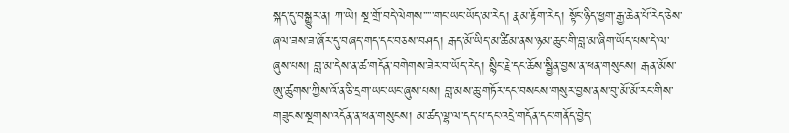སྐད་དུ་བསྒྱུར་ན། ཀ་ཡེ། སྔ་གྲོ་བདེ་ལེགས་་་་་གང་ཡང་ཡོད་མ་རེད། རྣམ་རྟོག་རེད། སྟོང་ཉིད་ཕྱག་རྒྱ་ཆེན་པོ་རེད་ཅེས་ཞལ་ཟས་ཟ་ཞོར་དུ་བཞད་གད་དང་བཅས་བཤད། རྒད་མོ་ཡིད་མ་ཚིམ་ནས་ཉམ་ཆུང་གི་བླ་མ་ཞིག་ཡོད་པས་དེ་ལ་ཞུས་པས། བླ་མ་དེས་ན་ཚ་གདོན་བགེགས་ཟེར་བ་ཡོད་རེད། སྙིང་རྗེ་དང་ཆོས་སྦྱིན་བྱས་ན་ཕན་གསུངས། རྒན་མོས་ཨུ་ཚུགས་ཀྱིས་འོ་ན་ཅི་དྲག་ཡང་ཡང་ཞུས་པས། བླ་མས་ཆུ་གཏོར་དང་བསངས་གསུར་བྱས་ནས་བུ་མོ་མོ་རང་གིས་གཟུངས་སྔགས་འདོན་ན་ཕན་གསུངས། མ་ཚད་ལྷ་ལ་དད་པ་དང་འདྲེ་གདོན་དང་གནོད་བྱེད་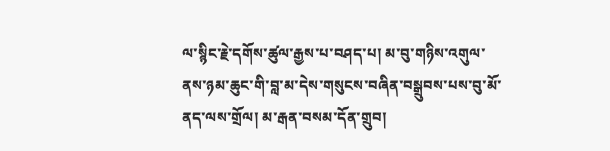ལ་སྙིང་རྗེ་དགོས་ཚུལ་རྒྱས་པ་བཤད་པ། མ་བུ་གཉིས་འགུལ་ནས་ཉམ་ཆུང་གི་བླ་མ་དེས་གསུངས་བཞིན་བསྒྲུབས་པས་བུ་མོ་ནད་ལས་གྲོལ། མ་རྒན་བསམ་དོན་གྲུབ།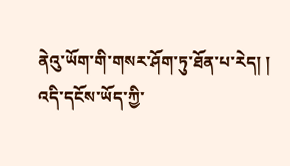ནེའུ་ཡོག་གི་གསར་ཤོག་ཏུ་ཐོན་པ་རེད། ། འདི་དངོས་ཡོད་ཀྱི་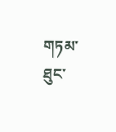གཏམ་ཐུང་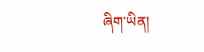ཞིག་ཡིན།